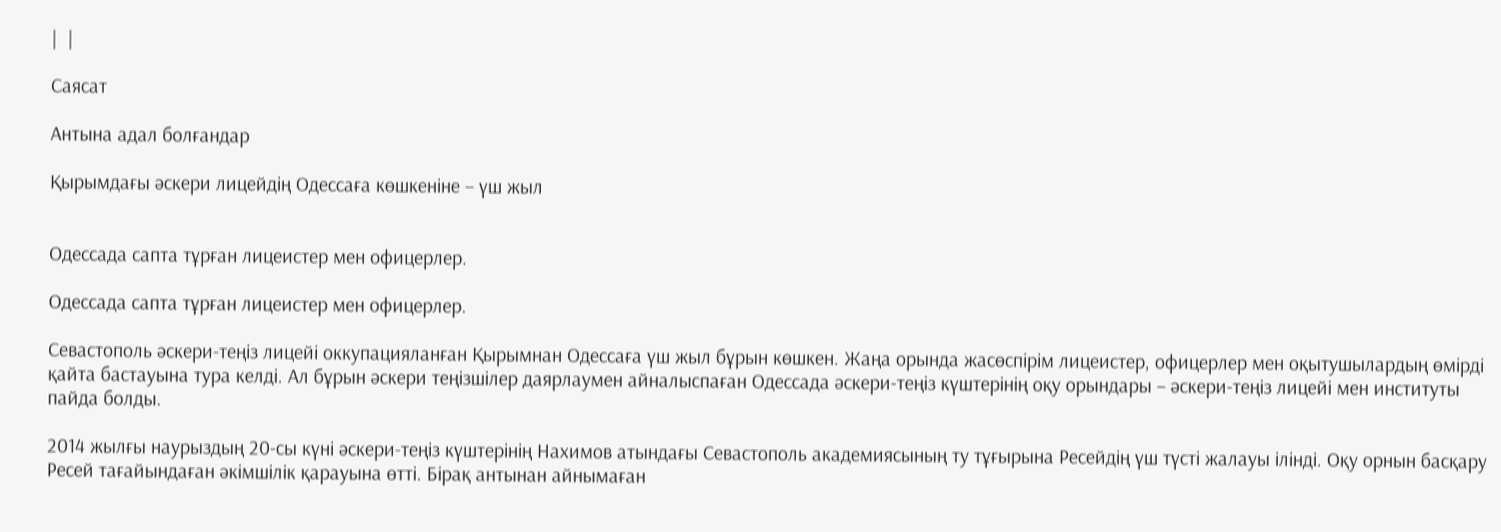|  |

Саясат

Антына адал болғандар

Қырымдағы әскери лицейдің Одессаға көшкеніне – үш жыл


Одессада сапта тұрған лицеистер мен офицерлер.

Одессада сапта тұрған лицеистер мен офицерлер.

Севастополь әскери-теңіз лицейі оккупацияланған Қырымнан Одессаға үш жыл бұрын көшкен. Жаңа орында жасөспірім лицеистер, офицерлер мен оқытушылардың өмірді қайта бастауына тура келді. Ал бұрын әскери теңізшілер даярлаумен айналыспаған Одессада әскери-теңіз күштерінің оқу орындары – әскери-теңіз лицейі мен институты пайда болды.

2014 жылғы наурыздың 20-сы күні әскери-теңіз күштерінің Нахимов атындағы Севастополь академиясының ту тұғырына Ресейдің үш түсті жалауы ілінді. Оқу орнын басқару Ресей тағайындаған әкімшілік қарауына өтті. Бірақ антынан айнымаған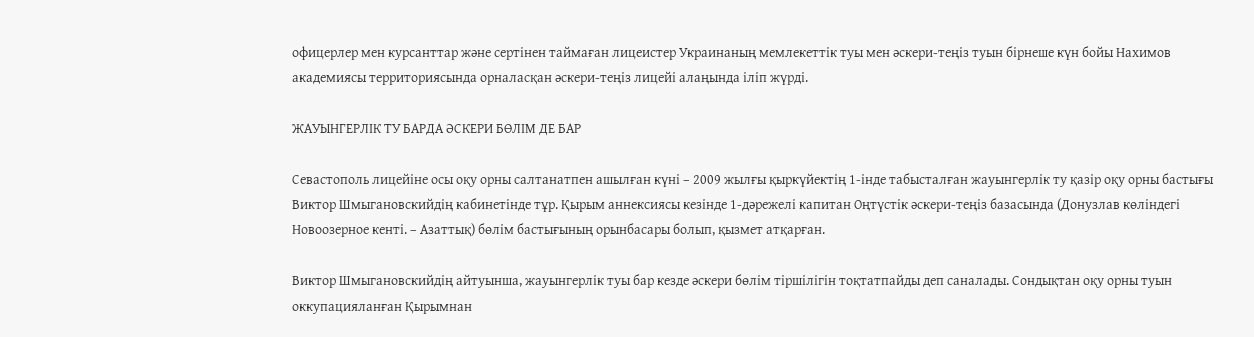офицерлер мен курсанттар және сертінен таймаған лицеистер Украинаның мемлекеттік туы мен әскери-теңіз туын бірнеше күн бойы Нахимов академиясы территориясында орналасқан әскери-теңіз лицейі алаңында іліп жүрді.

ЖАУЫНГЕРЛІК ТУ БАРДА ӘСКЕРИ БӨЛІМ ДЕ БАР

Севастополь лицейіне осы оқу орны салтанатпен ашылған күні – 2009 жылғы қыркүйектің 1-інде табысталған жауынгерлік ту қазір оқу орны бастығы Виктор Шмыгановскийдің кабинетінде тұр. Қырым аннексиясы кезінде 1-дәрежелі капитан Оңтүстік әскери-теңіз базасында (Донузлав көліндегі Новоозерное кенті. – Азаттық) бөлім бастығының орынбасары болып, қызмет атқарған.

Виктор Шмыгановскийдің айтуынша, жауынгерлік туы бар кезде әскери бөлім тіршілігін тоқтатпайды деп саналады. Сондықтан оқу орны туын оккупацияланған Қырымнан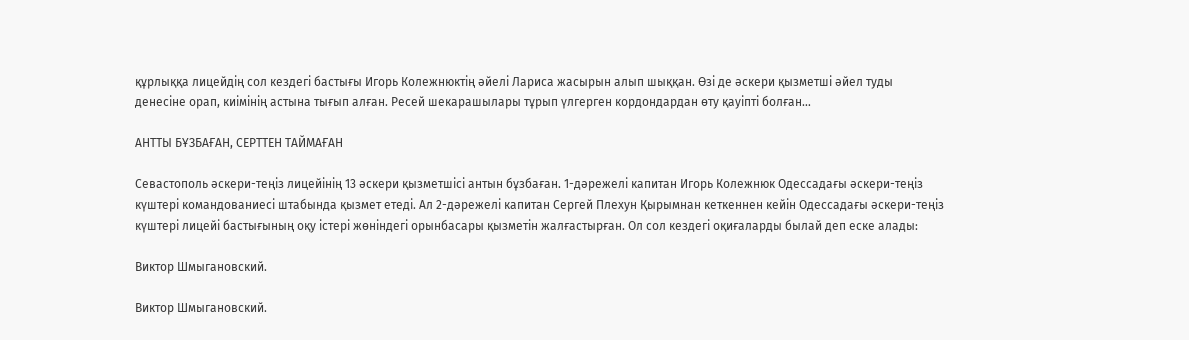құрлыққа лицейдің сол кездегі бастығы Игорь Колежнюктің әйелі Лариса жасырын алып шыққан. Өзі де әскери қызметші әйел туды денесіне орап, киімінің астына тығып алған. Ресей шекарашылары тұрып үлгерген кордондардан өту қауіпті болған…

АНТТЫ БҰЗБАҒАН, СЕРТТЕН ТАЙМАҒАН

Севастополь әскери-теңіз лицейінің 13 әскери қызметшісі антын бұзбаған. 1-дәрежелі капитан Игорь Колежнюк Одессадағы әскери-теңіз күштері командованиесі штабында қызмет етеді. Ал 2-дәрежелі капитан Сергей Плехун Қырымнан кеткеннен кейін Одессадағы әскери-теңіз күштері лицейі бастығының оқу істері жөніндегі орынбасары қызметін жалғастырған. Ол сол кездегі оқиғаларды былай деп еске алады:

Виктор Шмыгановский.

Виктор Шмыгановский.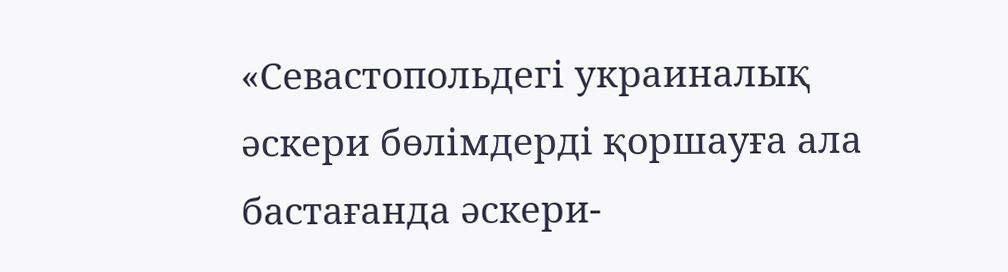«Севастопольдегі украиналық әскери бөлімдерді қоршауға ала бастағанда әскери-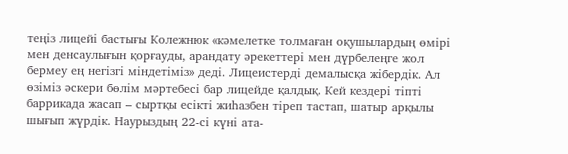теңіз лицейі бастығы Колежнюк «кәмелетке толмаған оқушылардың өмірі мен денсаулығын қорғауды, арандату әрекеттері мен дүрбелеңге жол бермеу ең негізгі міндетіміз» деді. Лицеистерді демалысқа жібердік. Ал өзіміз әскери бөлім мәртебесі бар лицейде қалдық. Кей кездері тіпті баррикада жасап – сыртқы есікті жиһазбен тіреп тастап, шатыр арқылы шығып жүрдік. Наурыздың 22-сі күні ата-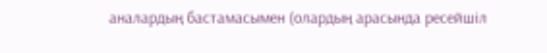аналардың бастамасымен (олардың арасында ресейшіл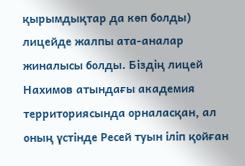қырымдықтар да көп болды) лицейде жалпы ата-аналар жиналысы болды. Біздің лицей Нахимов атындағы академия территориясында орналасқан, ал оның үстінде Ресей туын іліп қойған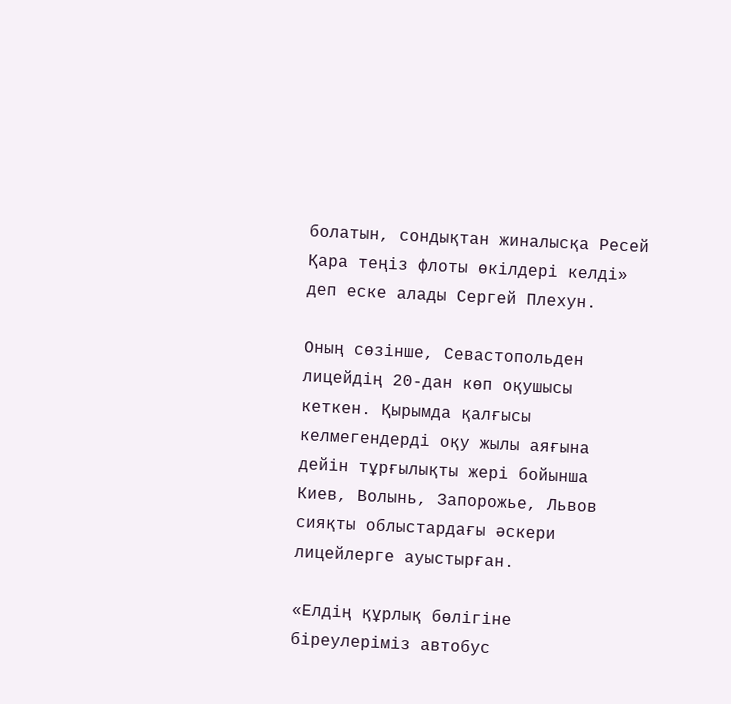болатын, сондықтан жиналысқа Ресей Қара теңіз флоты өкілдері келді» деп еске алады Сергей Плехун.

Оның сөзінше, Севастопольден лицейдің 20-дан көп оқушысы кеткен. Қырымда қалғысы келмегендерді оқу жылы аяғына дейін тұрғылықты жері бойынша Киев, Волынь, Запорожье, Львов сияқты облыстардағы әскери лицейлерге ауыстырған.

«Елдің құрлық бөлігіне біреулеріміз автобус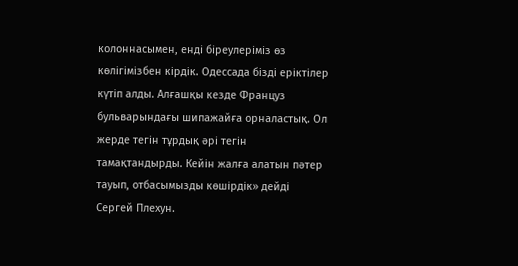колоннасымен, енді біреулеріміз өз көлігімізбен кірдік. Одессада бізді еріктілер күтіп алды. Алғашқы кезде Француз бульварындағы шипажайға орналастық. Ол жерде тегін тұрдық әрі тегін тамақтандырды. Кейін жалға алатын пәтер тауып, отбасымызды көшірдік» дейді Сергей Плехун.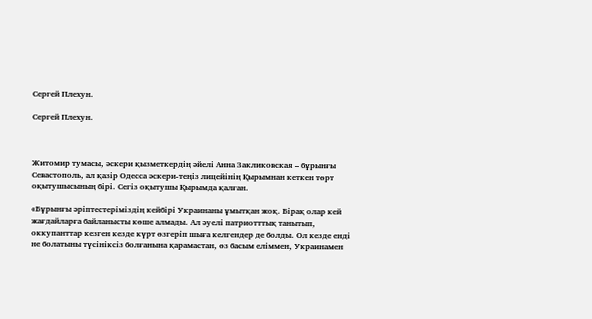Сергей Плехун.

Сергей Плехун.



Житомир тумасы, әскери қызметкердің әйелі Анна Закликовская – бұрынғы Севастополь, ал қазір Одесса әскери-теңіз лицейінің Қырымнан кеткен төрт оқытушысының бірі. Сегіз оқытушы Қырымда қалған.

«Бұрынғы әріптестеріміздің кейбірі Украинаны ұмытқан жоқ. Бірақ олар кей жағдайларға байланысты көше алмады. Ал әуелі патриотттық танытып, оккупанттар кезген кезде күрт өзгеріп шыға келгендер де болды. Ол кезде енді не болатыны түсініксіз болғанына қарамастан, өз басым еліммен, Украинамен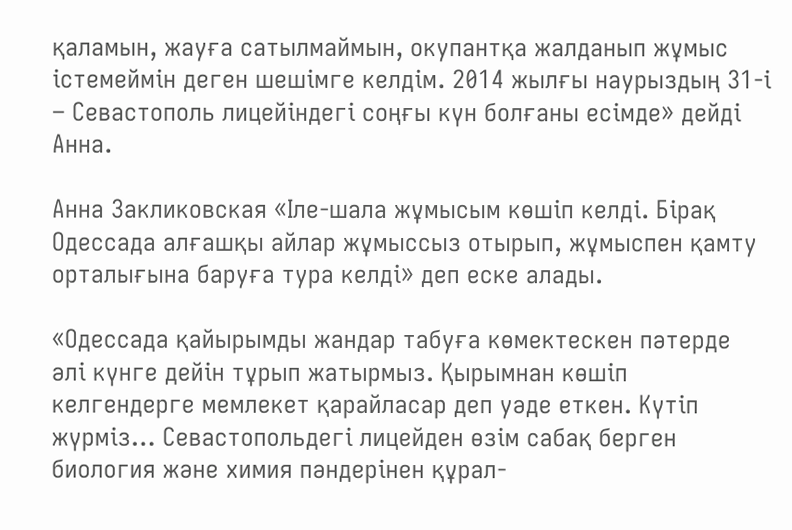қаламын, жауға сатылмаймын, окупантқа жалданып жұмыс істемеймін деген шешімге келдім. 2014 жылғы наурыздың 31-і – Севастополь лицейіндегі соңғы күн болғаны есімде» дейді Анна.

Анна Закликовская «Іле-шала жұмысым көшіп келді. Бірақ Одессада алғашқы айлар жұмыссыз отырып, жұмыспен қамту орталығына баруға тура келді» деп еске алады.

«Одессада қайырымды жандар табуға көмектескен пәтерде әлі күнге дейін тұрып жатырмыз. Қырымнан көшіп келгендерге мемлекет қарайласар деп уәде еткен. Күтіп жүрміз… Севастопольдегі лицейден өзім сабақ берген биология және химия пәндерінен құрал-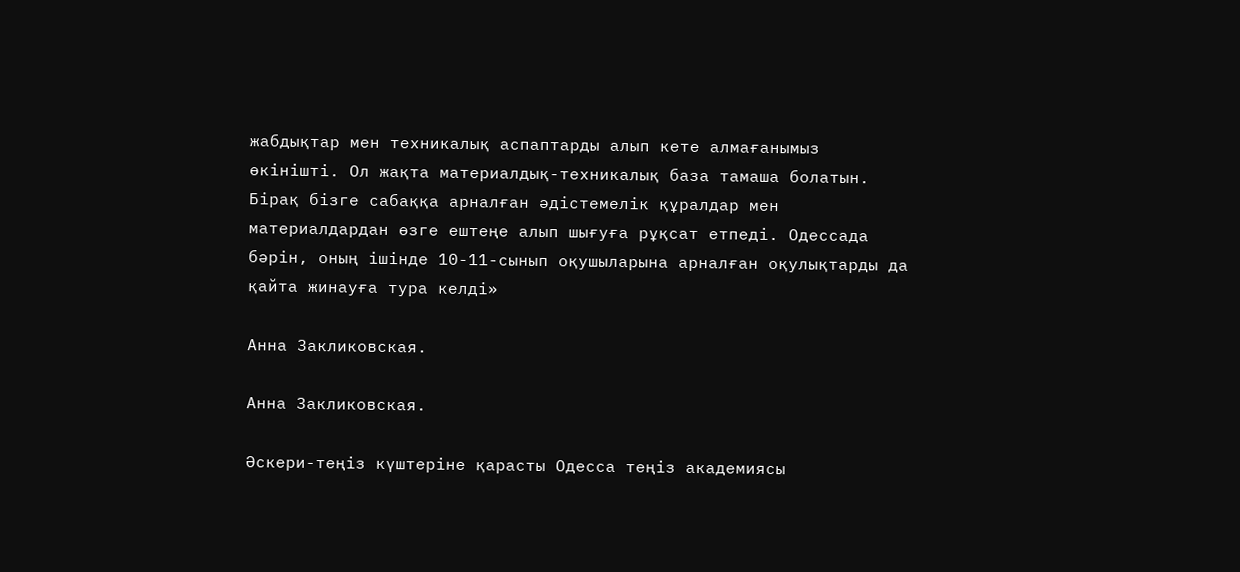жабдықтар мен техникалық аспаптарды алып кете алмағанымыз өкінішті. Ол жақта материалдық-техникалық база тамаша болатын. Бірақ бізге сабаққа арналған әдістемелік құралдар мен материалдардан өзге ештеңе алып шығуға рұқсат етпеді. Одессада бәрін, оның ішінде 10-11-сынып оқушыларына арналған оқулықтарды да қайта жинауға тура келді»

Анна Закликовская.

Анна Закликовская.

Әскери-теңіз күштеріне қарасты Одесса теңіз академиясы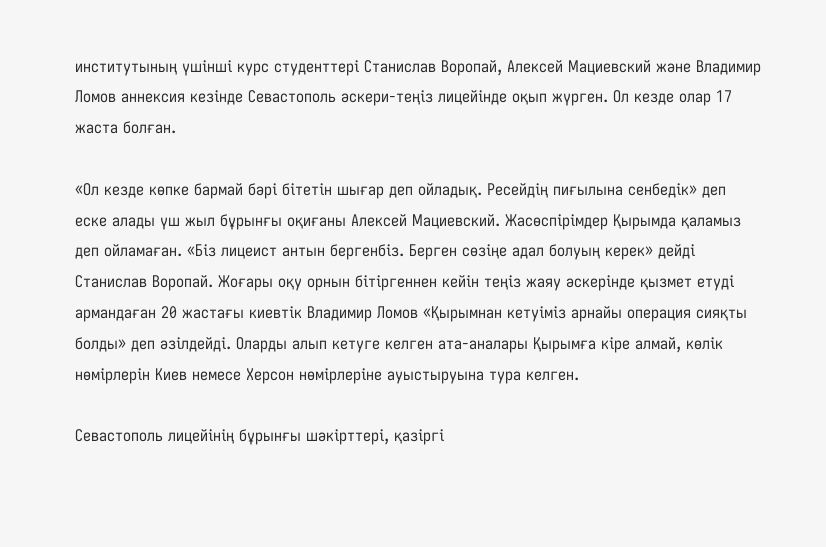институтының үшінші курс студенттері Станислав Воропай, Алексей Мациевский және Владимир Ломов аннексия кезінде Севастополь әскери-теңіз лицейінде оқып жүрген. Ол кезде олар 17 жаста болған.

«Ол кезде көпке бармай бәрі бітетін шығар деп ойладық. Ресейдің пиғылына сенбедік» деп еске алады үш жыл бұрынғы оқиғаны Алексей Мациевский. Жасөспірімдер Қырымда қаламыз деп ойламаған. «Біз лицеист антын бергенбіз. Берген сөзіңе адал болуың керек» дейді Станислав Воропай. Жоғары оқу орнын бітіргеннен кейін теңіз жаяу әскерінде қызмет етуді армандаған 20 жастағы киевтік Владимир Ломов «Қырымнан кетуіміз арнайы операция сияқты болды» деп әзілдейді. Оларды алып кетуге келген ата-аналары Қырымға кіре алмай, көлік нөмірлерін Киев немесе Херсон нөмірлеріне ауыстыруына тура келген.

Севастополь лицейінің бұрынғы шәкірттері, қазіргі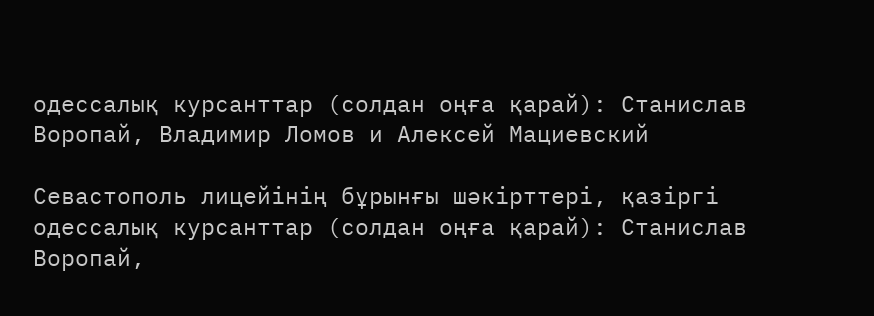одессалық курсанттар (солдан оңға қарай): Станислав Воропай, Владимир Ломов и Алексей Мациевский

Севастополь лицейінің бұрынғы шәкірттері, қазіргі одессалық курсанттар (солдан оңға қарай): Станислав Воропай,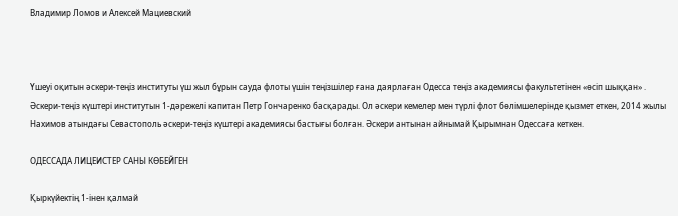Владимир Ломов и Алексей Мациевский



Үшеуі оқитын әскери-теңіз институты үш жыл бұрын сауда флоты үшін теңізшілер ғана даярлаған Одесса теңіз академиясы факультетінен «өсіп шыққан» . Әскери-теңіз күштері институтын 1-дәрежелі капитан Петр Гончаренко басқарады. Ол әскери кемелер мен түрлі флот бөлімшелерінде қызмет еткен, 2014 жылы Нахимов атындағы Севастополь әскери-теңіз күштері академиясы бастығы болған. Әскери антынан айнымай Қырымнан Одессаға кеткен.

ОДЕССАДА ЛИЦЕИСТЕР САНЫ КӨБЕЙГЕН

Қыркүйектің 1-інен қалмай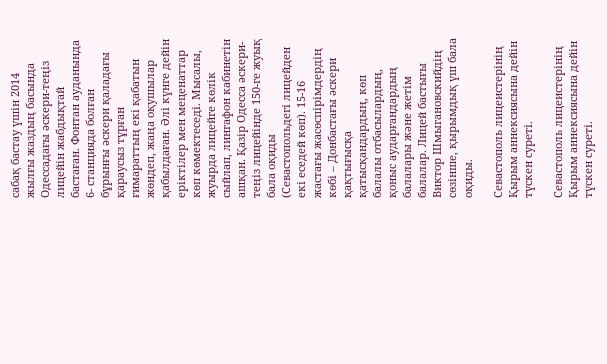сабақ бастау үшін 2014 жылғы жаздың басында Одессадағы әскери-теңіз лицейін жабдықтай бастаған. Фонтан ауданында 6- станцияда болған бұрынғы әскери қаладағы қараусыз тұрған ғимараттың екі қабатын жөндеп, жаңа оқушылар қабылдаған. Әлі күнге дейін еріктілер мен меценаттар көп көмектеседі. Мысалы, жуырда лицейге көлік сыйлап, лингафон кабинетін ашқан. Қазір Одесса әскери-теңіз лицейінде 150-ге жуық бала оқиды (Севастопольдегі лицейден екі еседей көп). 15-16 жастағы жасөспірімдердің көбі – Донбастағы әскери қақтығысқа қатысқандардың, көп балалы отбасылардың, қоныс аударғандардың балалары және жетім балалар. Лицей бастығы Виктор Шмыгановскийдің сөзінше, қырымдық үш бала оқиды.

Севастополь лицеистерінің Қырым аннексиясына дейін түскен суреті.

Севастополь лицеистерінің Қырым аннексиясына дейін түскен суреті.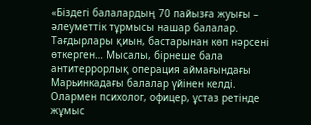«Біздегі балалардың 70 пайызға жуығы – әлеуметтік тұрмысы нашар балалар. Тағдырлары қиын, бастарынан көп нәрсені өткерген… Мысалы, бірнеше бала антитеррорлық операция аймағындағы Марьинкадағы балалар үйінен келді. Олармен психолог, офицер, ұстаз ретінде жұмыс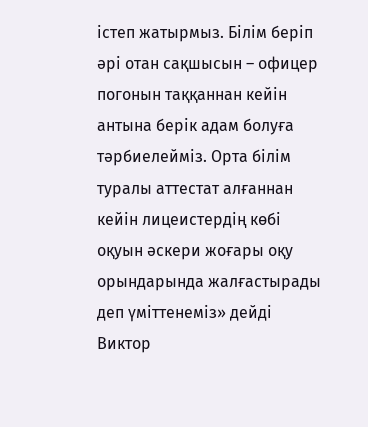істеп жатырмыз. Білім беріп әрі отан сақшысын – офицер погонын таққаннан кейін антына берік адам болуға тәрбиелейміз. Орта білім туралы аттестат алғаннан кейін лицеистердің көбі оқуын әскери жоғары оқу орындарында жалғастырады деп үміттенеміз» дейді Виктор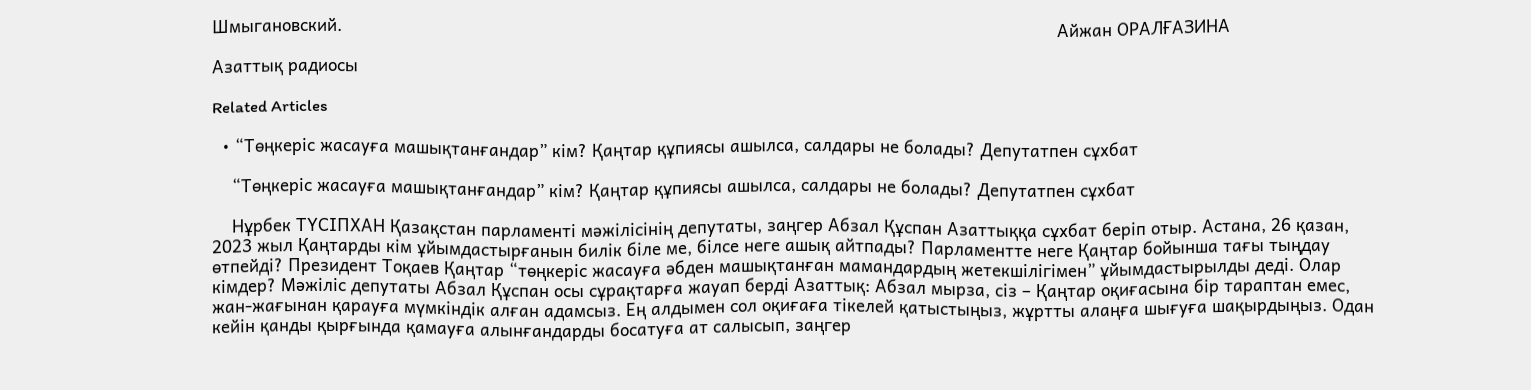Шмыгановский.                                                                                                                                               Айжан ОРАЛҒАЗИНА

Азаттық радиосы

Related Articles

  • “Төңкеріс жасауға машықтанғандар” кім? Қаңтар құпиясы ашылса, салдары не болады? Депутатпен сұхбат

    “Төңкеріс жасауға машықтанғандар” кім? Қаңтар құпиясы ашылса, салдары не болады? Депутатпен сұхбат

    Нұрбек ТҮСІПХАН Қазақстан парламенті мәжілісінің депутаты, заңгер Абзал Құспан Азаттыққа сұхбат беріп отыр. Астана, 26 қазан, 2023 жыл Қаңтарды кім ұйымдастырғанын билік біле ме, білсе неге ашық айтпады? Парламентте неге Қаңтар бойынша тағы тыңдау өтпейді? Президент Тоқаев Қаңтар “төңкеріс жасауға әбден машықтанған мамандардың жетекшілігімен” ұйымдастырылды деді. Олар кімдер? Мәжіліс депутаты Абзал Құспан осы сұрақтарға жауап берді Азаттық: Абзал мырза, сіз – Қаңтар оқиғасына бір тараптан емес, жан-жағынан қарауға мүмкіндік алған адамсыз. Ең алдымен сол оқиғаға тікелей қатыстыңыз, жұртты алаңға шығуға шақырдыңыз. Одан кейін қанды қырғында қамауға алынғандарды босатуға ат салысып, заңгер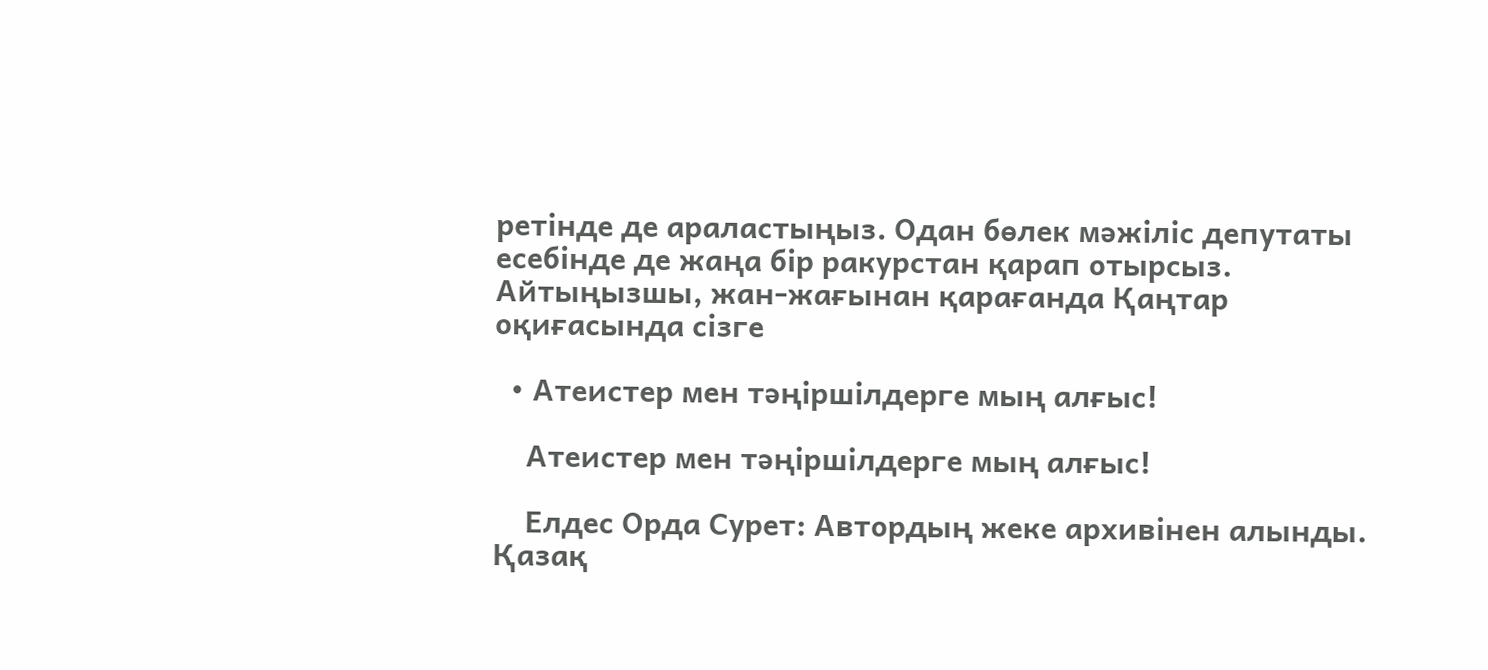ретінде де араластыңыз. Одан бөлек мәжіліс депутаты есебінде де жаңа бір ракурстан қарап отырсыз. Айтыңызшы, жан-жағынан қарағанда Қаңтар оқиғасында сізге

  • Атеистер мен тәңіршілдерге мың алғыс!

    Атеистер мен тәңіршілдерге мың алғыс!

    Елдес Орда Сурет: Автордың жеке архивінен алынды. Қазақ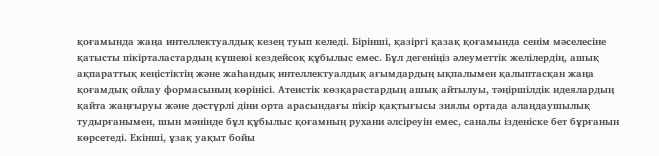қоғамында жаңа интеллектуалдық кезең туып келеді. Бірінші, қазіргі қазақ қоғамында сенім мәселесіне қатысты пікірталастардың күшеюі кездейсоқ құбылыс емес. Бұл дегеніңіз әлеуметтік желілердің, ашық ақпараттық кеңістіктің және жаһандық интеллектуалдық ағымдардың ықпалымен қалыптасқан жаңа қоғамдық ойлау формасының көрінісі. Атеистік көзқарастардың ашық айтылуы, тәңіршілдік идеялардың қайта жаңғыруы және дәстүрлі діни орта арасындағы пікір қақтығысы зиялы ортада алаңдаушылық тудырғанымен, шын мәнінде бұл құбылыс қоғамның рухани әлсіреуін емес, саналы ізденіске бет бұрғанын көрсетеді. Екінші, ұзақ уақыт бойы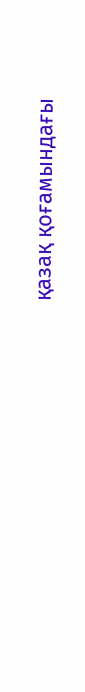қазақ қоғамындағы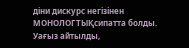діни дискурс негізінен МОНОЛОГТЫҚсипатта болды. Уағыз айтылды,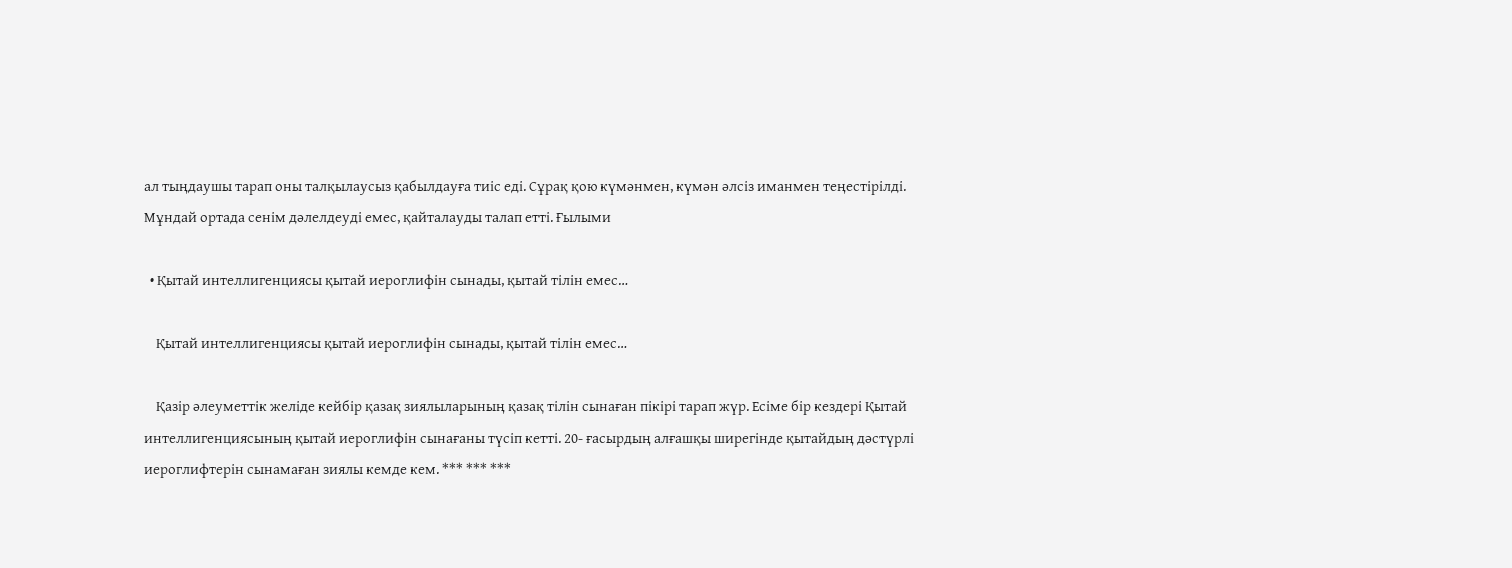ал тыңдаушы тарап оны талқылаусыз қабылдауға тиіс еді. Сұрақ қою күмәнмен, күмән әлсіз иманмен теңестірілді. Мұндай ортада сенім дәлелдеуді емес, қайталауды талап етті. Ғылыми

  • Қытай интеллигенциясы қытай иероглифін сынады, қытай тілін емес…

    Қытай интеллигенциясы қытай иероглифін сынады, қытай тілін емес…

    Қазір әлеуметтік желіде кейбір қазақ зиялыларының қазақ тілін сынаған пікірі тарап жүр. Есіме бір кездері Қытай интеллигенциясының қытай иероглифін сынағаны түсіп кетті. 20- ғасырдың алғашқы ширегінде қытайдың дәстүрлі иероглифтерін сынамаған зиялы кемде кем. *** *** ***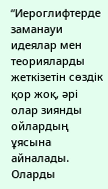“Иероглифтерде заманауи идеялар мен теорияларды жеткізетін сөздік қор жоқ, әрі олар зиянды ойлардың ұясына айналады. Оларды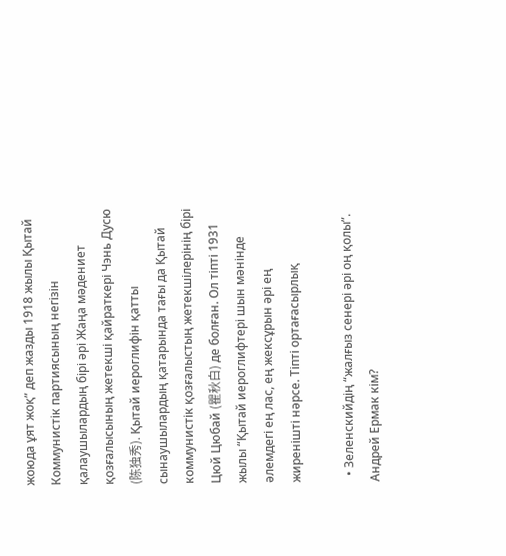жоюда ұят жоқ” деп жазды 1918 жылы Қытай Коммунистік партиясының негізін қалаушылардың бірі әрі Жаңа мәдениет қозғалысының жетекші қайраткері Чэнь Дусю (陈独秀). Қытай иероглифін қатты сынаушылардың қатарында тағы да Қытай коммунистік қозғалыстың жетекшілерінің бірі Цюй Цюбай (瞿秋白) де болған. Ол тіпті 1931 жылы “Қытай иероглифтері шын мәнінде әлемдегі ең лас, ең жексұрын әрі ең жиренішті нәрсе. Тіпті ортағасырлық

  • Зеленскийдің “жалғыз сенері әрі оң қолы”. Андрей Ермак кім?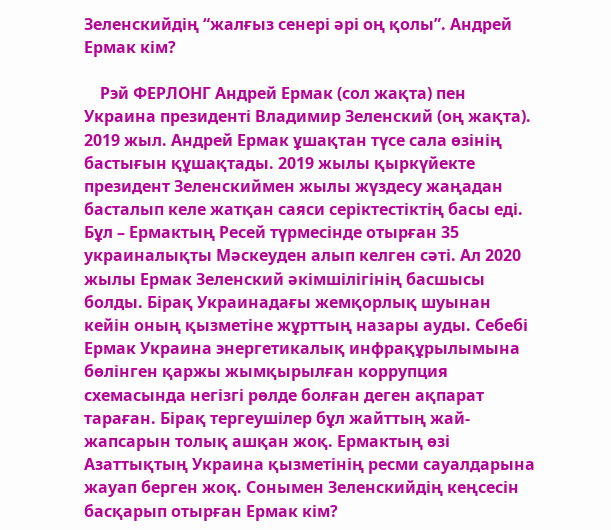Зеленскийдің “жалғыз сенері әрі оң қолы”. Андрей Ермак кім?

    Рэй ФЕРЛОНГ Андрей Ермак (сол жақта) пен Украина президенті Владимир Зеленский (оң жақта). 2019 жыл. Андрей Ермак ұшақтан түсе сала өзінің бастығын құшақтады. 2019 жылы қыркүйекте президент Зеленскиймен жылы жүздесу жаңадан басталып келе жатқан саяси серіктестіктің басы еді. Бұл – Ермактың Ресей түрмесінде отырған 35 украиналықты Мәскеуден алып келген сәті. Ал 2020 жылы Ермак Зеленский әкімшілігінің басшысы болды. Бірақ Украинадағы жемқорлық шуынан кейін оның қызметіне жұрттың назары ауды. Себебі Ермак Украина энергетикалық инфрақұрылымына бөлінген қаржы жымқырылған коррупция схемасында негізгі рөлде болған деген ақпарат тараған. Бірақ тергеушілер бұл жайттың жай-жапсарын толық ашқан жоқ. Ермактың өзі Азаттықтың Украина қызметінің ресми сауалдарына жауап берген жоқ. Сонымен Зеленскийдің кеңсесін басқарып отырған Ермак кім?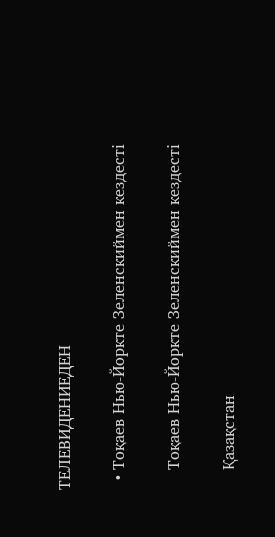ТЕЛЕВИДЕНИЕДЕН

  • Тоқаев Нью-Йоркте Зеленскиймен кездесті

    Тоқаев Нью-Йоркте Зеленскиймен кездесті

    Қазақстан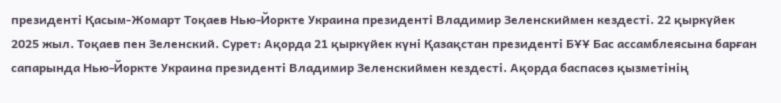президенті Қасым-Жомарт Тоқаев Нью-Йоркте Украина президенті Владимир Зеленскиймен кездесті. 22 қыркүйек 2025 жыл. Тоқаев пен Зеленский. Сурет: Ақорда 21 қыркүйек күні Қазақстан президенті БҰҰ Бас ассамблеясына барған сапарында Нью-Йоркте Украина президенті Владимир Зеленскиймен кездесті. Ақорда баспасөз қызметінің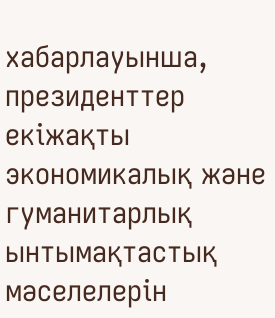хабарлауынша, президенттер екіжақты экономикалық және гуманитарлық ынтымақтастық мәселелерін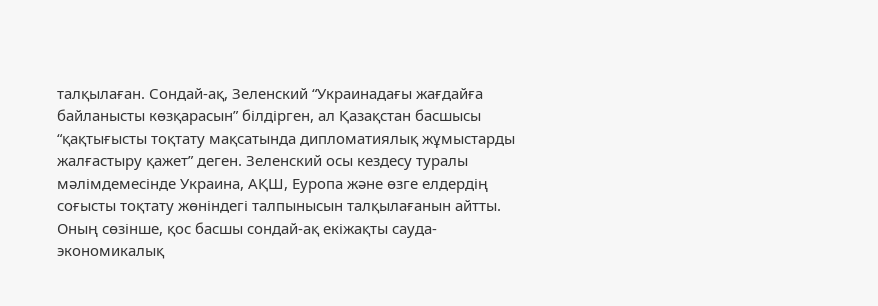талқылаған. Сондай-ақ, Зеленский “Украинадағы жағдайға байланысты көзқарасын” білдірген, ал Қазақстан басшысы “қақтығысты тоқтату мақсатында дипломатиялық жұмыстарды жалғастыру қажет” деген. Зеленский осы кездесу туралы мәлімдемесінде Украина, АҚШ, Еуропа және өзге елдердің соғысты тоқтату жөніндегі талпынысын талқылағанын айтты. Оның сөзінше, қос басшы сондай-ақ екіжақты сауда-экономикалық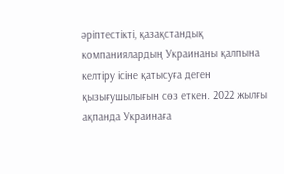әріптестікті, қазақстандық компаниялардың Украинаны қалпына келтіру ісіне қатысуға деген қызығушылығын сөз еткен. 2022 жылғы ақпанда Украинаға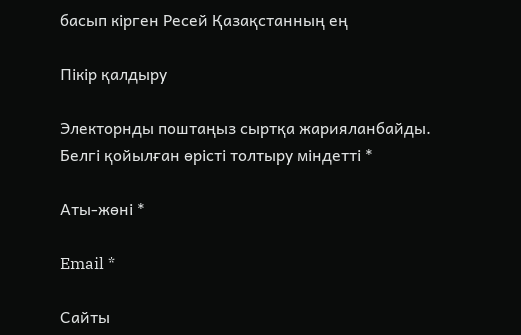басып кірген Ресей Қазақстанның ең

Пікір қалдыру

Электорнды поштаңыз сыртқа жарияланбайды. Белгі қойылған өрісті толтыру міндетті *

Аты-жөні *

Email *

Сайты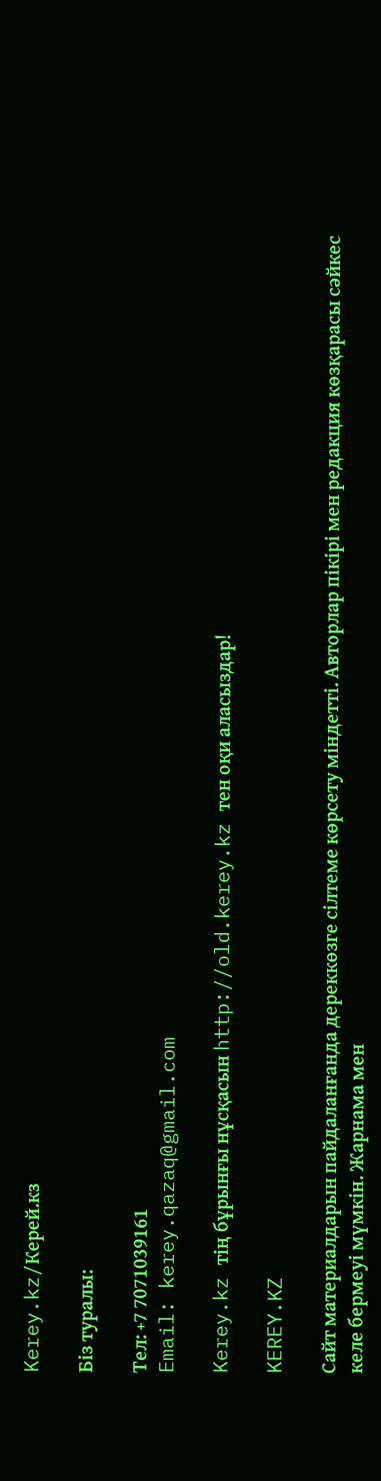Kerey.kz/Керей.кз

Біз туралы:

Тел: +7 7071039161
Email: kerey.qazaq@gmail.com

Kerey.kz тің бұрынғы нұсқасын http://old.kerey.kz тен оқи аласыздар!

KEREY.KZ

Сайт материалдарын пайдаланғанда дереккөзге сілтеме көрсету міндетті. Авторлар пікірі мен редакция көзқарасы сәйкес келе бермеуі мүмкін. Жарнама мен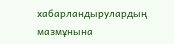хабарландырулардың мазмұнына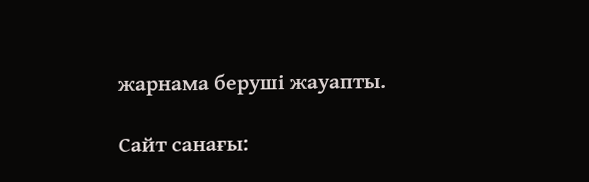жарнама беруші жауапты.

Сайт санағы: